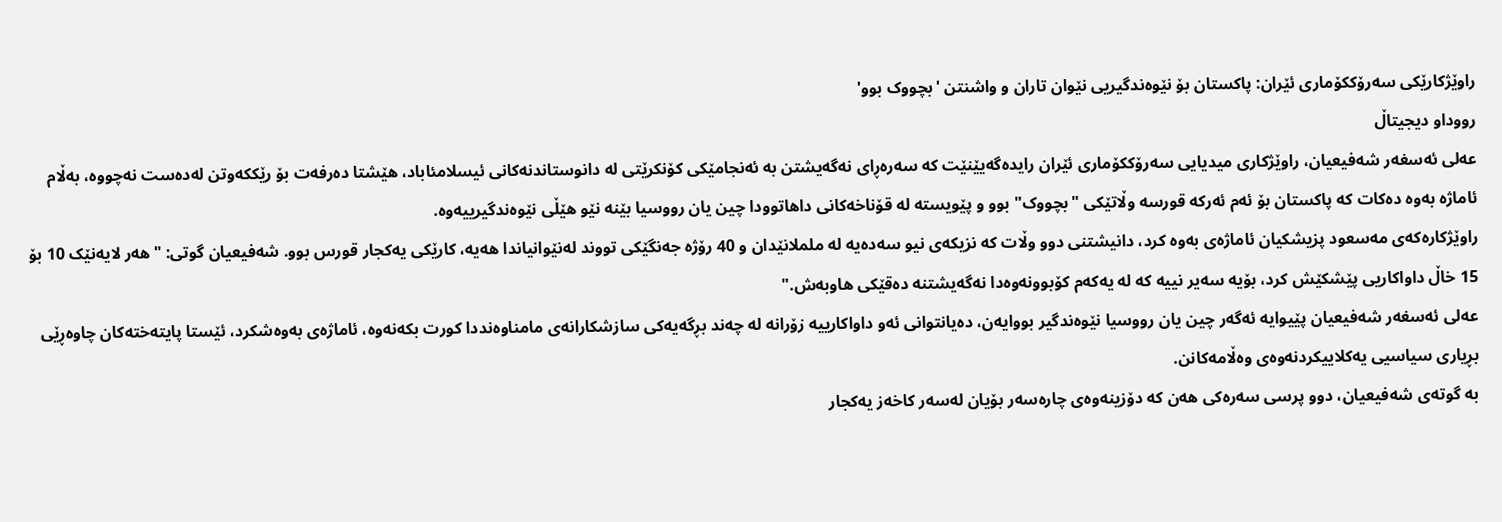راوێژکارێکی سەرۆککۆماری ئێران: پاکستان بۆ نێوەندگیریی نێوان تاران و واشنتن 'بچووک بوو'
رووداو دیجیتاڵ
عەلی ئەسغەر شەفیعیان، راوێژکاری میدیایی سەرۆککۆماری ئێران رایدەگەیێنێت کە سەرەڕای نەگەیشتن بە ئەنجامێکی کۆنکرێتی لە دانوستاندنەکانی ئیسلامئاباد، هێشتا دەرفەت بۆ رێککەوتن لەدەست نەچووە، بەڵام ئاماژە بەوە دەکات کە پاکستان بۆ ئەم ئەرکە قورسە وڵاتێکی "بچووک" بوو و پێویستە لە قۆناخەکانی داهاتوودا چین یان رووسیا بێنە نێو هێڵی نێوەندگیرییەوە.
راوێژکارەکەی مەسعود پزیشکیان ئاماژەی بەوە کرد، دانیشتنی دوو وڵات کە نزیکەی نیو سەدەیە لە ململانێدان و 40 رۆژە جەنگێکی تووند لەنێوانیاندا هەیە، کارێکی یەکجار قورس بوو. شەفیعیان گوتی: "هەر لایەنێک 10 بۆ 15 خاڵ داواکاریی پێشکێش کرد، بۆیە سەیر نییە کە لە یەکەم کۆبوونەوەدا نەگەیشتنە دەقێکی هاوبەش."
عەلی ئەسغەر شەفیعیان پێیوایە ئەگەر چین یان رووسیا نێوەندگیر بووایەن، دەیانتوانی ئەو داواکارییە زۆرانە لە چەند بڕگەیەکی سازشکارانەی مامناوەنددا کورت بکەنەوە، ئاماژەی بەوەشکرد، ئێستا پایتەختەکان چاوەڕێی بڕیاری سیاسیی یەکلاییکردنەوەی وەڵامەکانن.
بە گوتەی شەفیعیان، دوو پرسی سەرەکی هەن کە دۆزینەوەی چارەسەر بۆیان لەسەر کاخەز یەکجار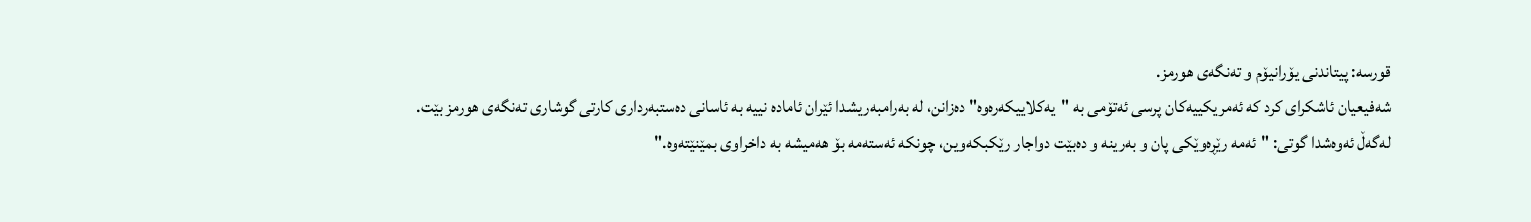قورسە: پیتاندنی یۆرانیۆم و تەنگەی هورمز.
شەفیعیان ئاشکرای کرد کە ئەمریکییەکان پرسی ئەتۆمی بە "یەکلاییکەرەوە" دەزانن، لە بەرامبەریشدا ئێران ئامادە نییە بە ئاسانی دەستبەرداری کارتی گوشاری تەنگەی هورمز بێت. لەگەڵ ئەوەشدا گوتی: "ئەمە رێڕەوێکی پان و بەرینە و دەبێت دواجار رێکبکەوین، چونکە ئەستەمە بۆ هەمیشە بە داخراوی بمێنێتەوە."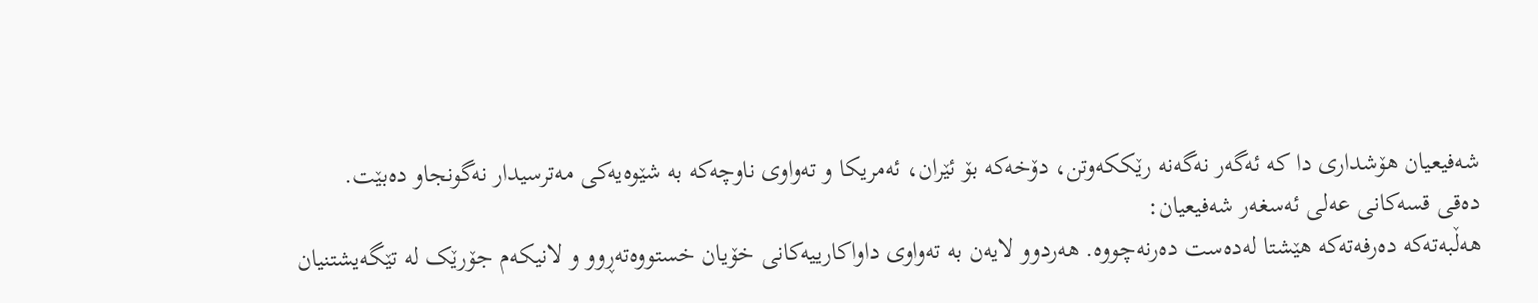شەفیعیان هۆشداری دا کە ئەگەر نەگەنە رێککەوتن، دۆخەکە بۆ ئێران، ئەمریکا و تەواوی ناوچەکە بە شێوەیەکی مەترسیدار نەگونجاو دەبێت.
دەقی قسەکانی عەلی ئەسغەر شەفیعیان:
هەڵبەتەکە دەرفەتەکە هێشتا لەدەست دەرنەچووە. هەردوو لایەن بە تەواوی داواکارییەکانی خۆیان خستووەتەڕوو و لانیکەم جۆرێک لە تێگەیشتنیان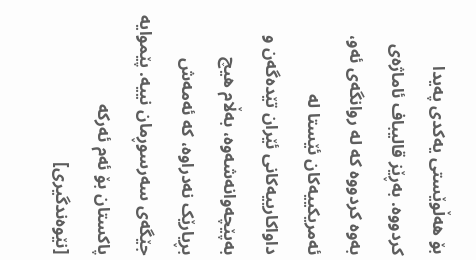بۆ هەڵوێستی یەکدی پەیدا کردووە. بەڕێز قالیباف ئاماژەی بەوە کردووە کە لە روانگەی ئەو، ئەمریکییەکان ئێستا لە داواکارییەکانی ئێران تێدەگەن و بەپێچەوانەشەوە، بەڵام هیچ بڕیارێک نەدراوە، کە ئەمەش جێگەی سەرسوڕمان نییە. پێموایە پاکستان بۆ ئەم ئەرکە [نێوەندگیری]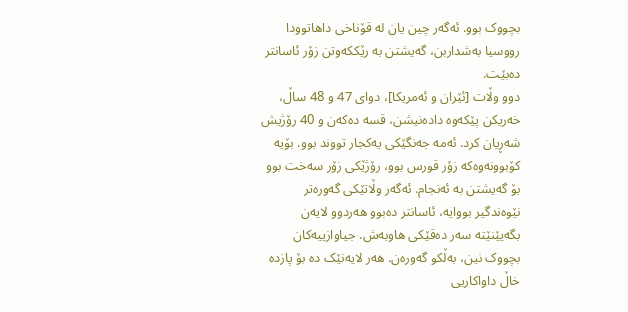بچووک بوو. ئەگەر چین یان لە قۆناخی داهاتوودا رووسیا بەشداربن، گەیشتن بە رێککەوتن زۆر ئاسانتر دەبێت.
دوو وڵات [ئێران و ئەمریکا]، دوای 47 و 48 ساڵ، خەریکن پێکەوە دادەنیشن، قسە دەکەن و 40 رۆژیش شەڕیان کرد. ئەمە جەنگێکی یەکجار تووند بوو. بۆیە کۆبوونەوەکە زۆر قورس بوو، رۆژێکی زۆر سەخت بوو بۆ گەیشتن بە ئەنجام. ئەگەر وڵاتێکی گەورەتر نێوەندگیر بووایە، ئاسانتر دەبوو هەردوو لایەن بگەیێنێتە سەر دەقێکی هاوبەش. جیاوازییەکان بچووک نین، بەڵکو گەورەن. هەر لایەنێک دە بۆ پازدە خاڵ داواکاریی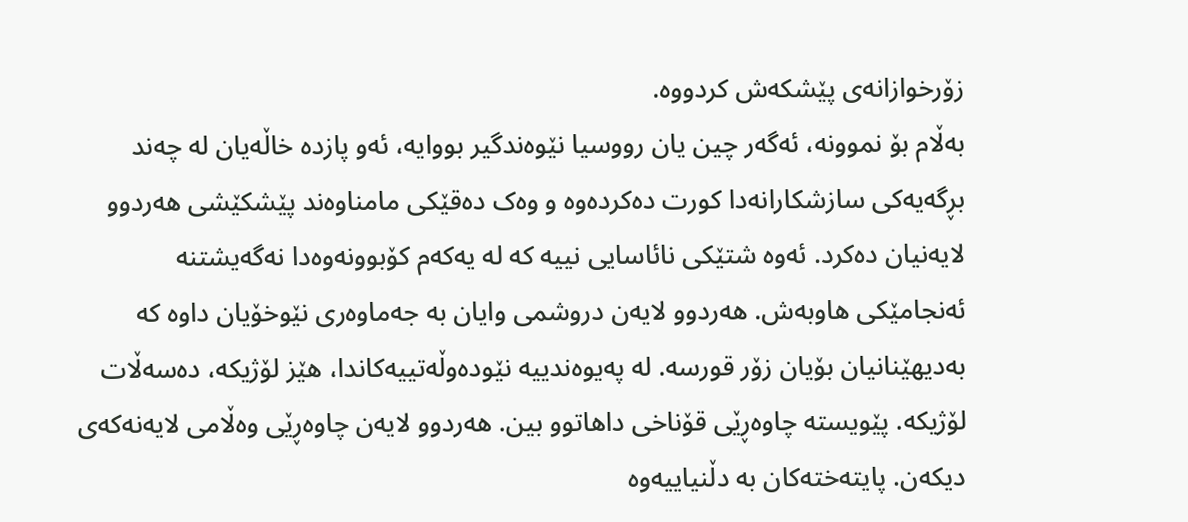زۆرخوازانەی پێشکەش کردووە.
بەڵام بۆ نموونە، ئەگەر چین یان رووسیا نێوەندگیر بووایە، ئەو پازدە خاڵەیان لە چەند بڕگەیەکی سازشکارانەدا کورت دەکردەوە و وەک دەقێکی مامناوەند پێشکێشی هەردوو لایەنیان دەکرد. ئەوە شتێکی نائاسایی نییە کە لە یەکەم کۆبوونەوەدا نەگەیشتنە ئەنجامێکی هاوبەش. هەردوو لایەن دروشمی وایان بە جەماوەری نێوخۆیان داوە کە بەدیهێنانیان بۆیان زۆر قورسە. لە پەیوەندییە نێودەوڵەتییەکاندا، هێز لۆژیکە، دەسەڵات لۆژیکە. پێویستە چاوەڕێی قۆناخی داهاتوو بین. هەردوو لایەن چاوەڕێی وەڵامی لایەنەکەی دیکەن. پایتەختەکان بە دڵنیاییەوە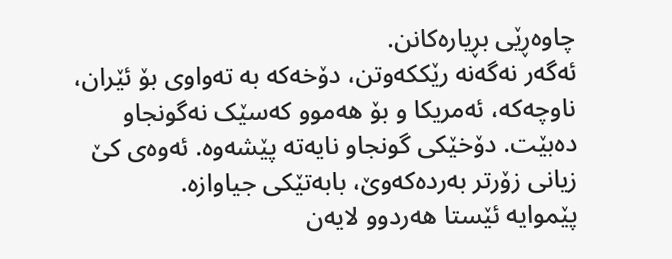چاوەڕێی بڕیارەکانن.
ئەگەر نەگەنە رێککەوتن، دۆخەکە بە تەواوی بۆ ئێران، ناوچەکە، ئەمریکا و بۆ هەموو کەسێک نەگونجاو دەبێت. دۆخێکی گونجاو نایەتە پێشەوە. ئەوەی کێ زیانی زۆرتر بەردەکەوێ، بابەتێکی جیاوازە.
پێموایە ئێستا هەردوو لایەن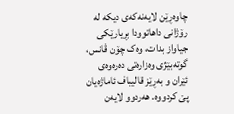چاوەڕێن لایەنەکەی دیکە لە رۆژانی داهاتوودا بڕیارێکی جیاواز بدات، وەک چۆن ڤانس، گوتەبێژی وەزارەتی دەرەوەی ئێران و بەڕێز قالیباف ئاماژەیان پێ کردووە. هەردوو لایەن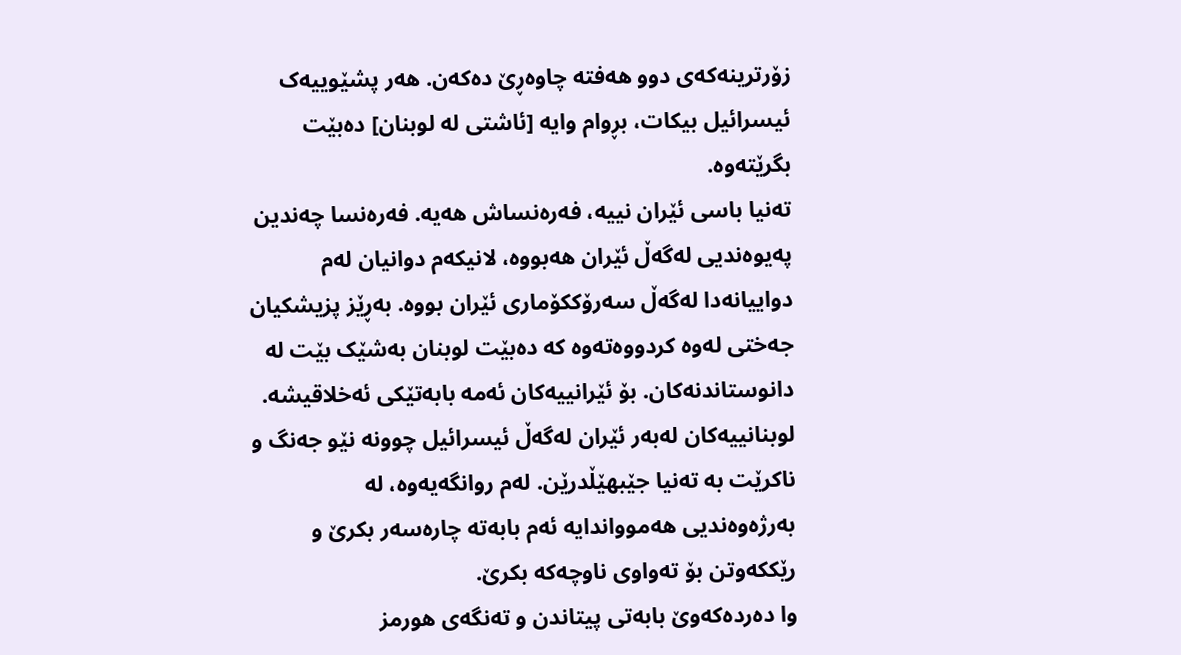زۆرترینەکەی دوو هەفتە چاوەڕێ دەکەن. هەر پشێوییەک ئیسرائیل بیکات، بڕوام وایە [ئاشتی لە لوبنان] دەبێت بگرێتەوە.
تەنیا باسی ئێران نییە، فەرەنساش هەیە. فەرەنسا چەندین پەیوەندیی لەگەڵ ئێران هەبووە، لانیکەم دوانیان لەم دواییانەدا لەگەڵ سەرۆککۆماری ئێران بووە. بەڕێز پزیشکیان جەختی لەوە کردووەتەوە کە دەبێت لوبنان بەشێک بێت لە دانوستاندنەکان. بۆ ئێرانییەکان ئەمە بابەتێکی ئەخلاقیشە. لوبنانییەکان لەبەر ئێران لەگەڵ ئیسرائیل چوونە نێو جەنگ و ناکرێت بە تەنیا جێبهێڵدرێن. لەم روانگەیەوە، لە بەرژەوەندیی هەموواندایە ئەم بابەتە چارەسەر بکرێ و رێککەوتن بۆ تەواوی ناوچەکە بکرێ.
وا دەردەکەوێ بابەتی پیتاندن و تەنگەی هورمز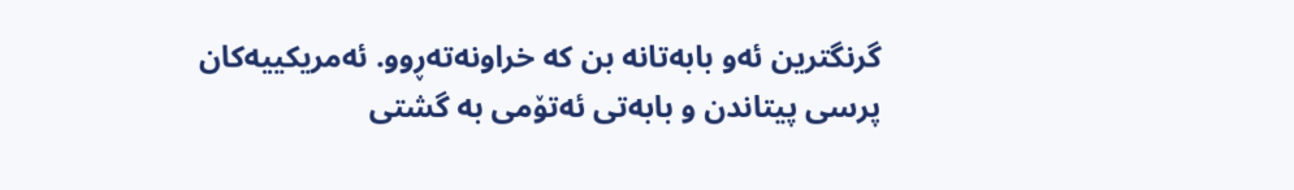گرنگترین ئەو بابەتانە بن کە خراونەتەڕوو. ئەمریکییەکان پرسی پیتاندن و بابەتی ئەتۆمی بە گشتی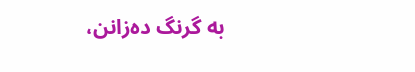بە گرنگ دەزانن،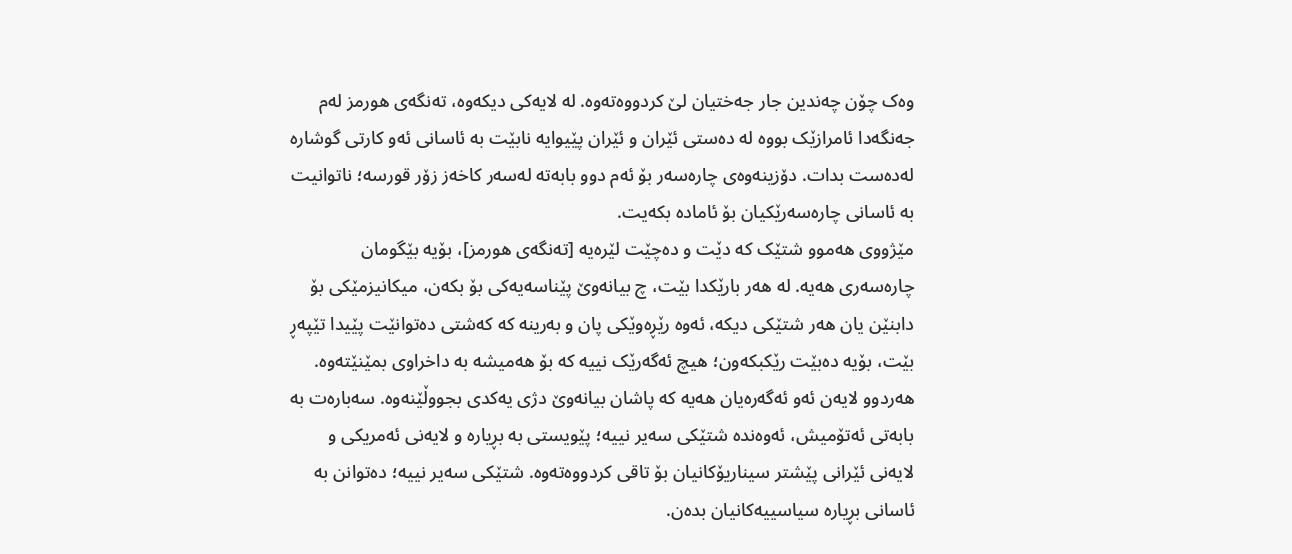وەک چۆن چەندین جار جەختیان لێ کردووەتەوە. لە لایەکی دیکەوە، تەنگەی هورمز لەم جەنگەدا ئامرازێک بووە لە دەستی ئێران و ئێران پێیوایە نابێت بە ئاسانی ئەو کارتی گوشارە لەدەست بدات. دۆزینەوەی چارەسەر بۆ ئەم دوو بابەتە لەسەر کاخەز زۆر قورسە؛ ناتوانیت بە ئاسانی چارەسەرێکیان بۆ ئامادە بکەیت.
مێژووی هەموو شتێک کە دێت و دەچێت لێرەیە [تەنگەی هورمز]، بۆیە بێگومان چارەسەری هەیە. لە هەر بارێکدا بێت، چ بیانەوێ پێناسەیەکی بۆ بکەن، میکانیزمێکی بۆ دابنێن یان هەر شتێکی دیکە، ئەوە رێڕەوێکی پان و بەرینە کە کەشتی دەتوانێت پێیدا تێپەڕ بێت، بۆیە دەبێت رێکبکەون؛ هیچ ئەگەرێک نییە کە بۆ هەمیشە بە داخراوی بمێنێتەوە. هەردوو لایەن ئەو ئەگەرەیان هەیە کە پاشان بیانەوێ دژی یەکدی بجووڵێنەوە. سەبارەت بە بابەتی ئەتۆمیش، ئەوەندە شتێکی سەیر نییە؛ پێویستی بە بڕیارە و لایەنی ئەمریکی و لایەنی ئێرانی پێشتر سیناریۆکانیان بۆ تاقی کردووەتەوە. شتێکی سەیر نییە؛ دەتوانن بە ئاسانی بڕیارە سیاسییەکانیان بدەن.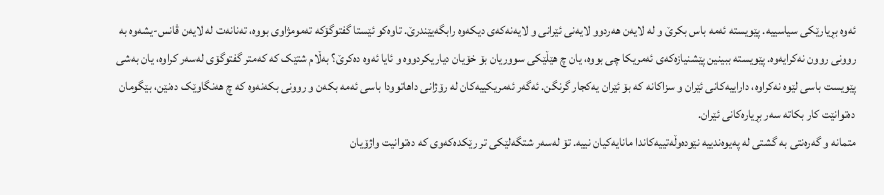ئەوە بڕیارێکی سیاسییە. پێویستە ئەمە باس بکرێ و لە لایەن هەردوو لایەنی ئێرانی و لایەنەکەی دیکەوە رابگەیێندرێ. تاوەکو ئێستا گفتوگۆکە تەمومژاوی بووە، تەنانەت لە لایەن ڤانس-یشەوە بە روونی روون نەکرایەوە. پێویستە ببینین پێشنیازەکەی ئەمریکا چی بووە، یان چ هێڵێکی سووریان بۆ خۆیان دیاریکردووە و ئایا ئەوە دەکرێ؟ بەڵام شتێک کە کەمتر گفتوگۆی لەسەر کراوە، یان بەشی پێویست باسی لێوە نەکراوە، داراییەکانی ئێران و سزاکانە کە بۆ ئێران یەکجار گرنگن. ئەگەر ئەمریکییەکان لە رۆژانی داهاتوودا باسی ئەمە بکەن و روونی بکەنەوە کە چ هەنگاوێک دەنێن، بێگومان دەتوانێت کار بکاتە سەر بڕیارەکانی ئێران.
متمانە و گەرەنتی بە گشتی لە پەیوەندییە نێودەوڵەتییەکاندا مانایەکیان نییە. تۆ لەسەر شتگەلێکی تر رێکدەکەوی کە دەتوانیت واژۆیان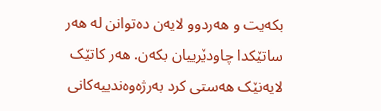بکەیت و هەردوو لایەن دەتوانن لە هەر ساتێکدا چاودێرییان بکەن. هەر کاتێک لایەنێک هەستی کرد بەرژەوەندییەکانی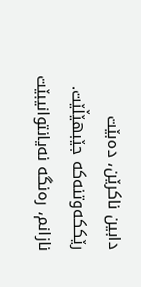دابین ناکرێن، دەبێت رێککەوتنەکە جێبهێڵێت. نازانم، رەنگە نەیانتوانیبێت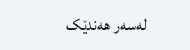لەسەر هەندێک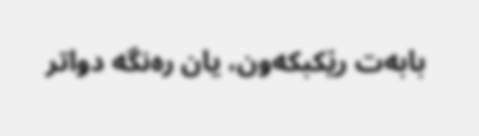بابەت رێکبکەون، یان رەنگە دواتر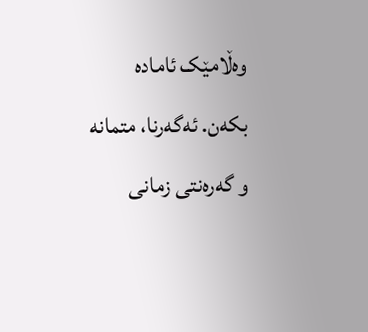وەڵامێک ئامادە بکەن. ئەگەرنا، متمانە و گەرەنتی زمانی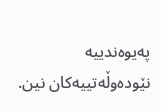پەیوەندییە نێودەوڵەتییەکان نین.